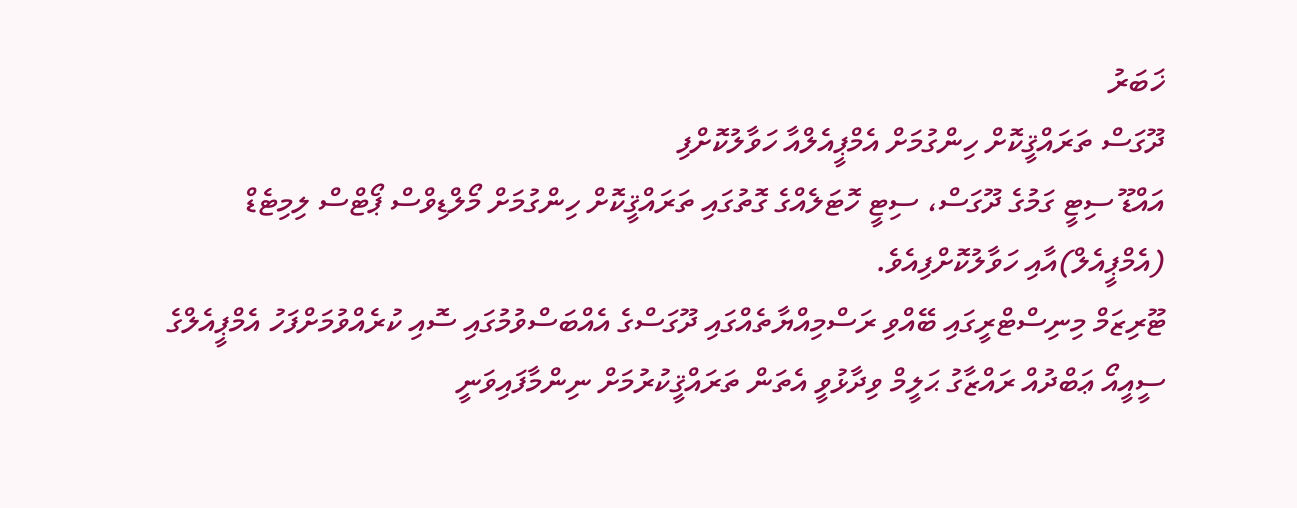ޚަބަރު
ދޫގަސް ތަރައްޤީކޮށް ހިންގުމަށް އެމްޕީއެލްއާ ހަވާލުކޮށްފި
އައްޑޫ ސިޓީ ގަމުގެ ދޫގަސް، ސިޓީ ހޮޓަލެއްގެ ގޮތުގައި ތަރައްޤީކޮށް ހިންގުމަށް މޯލްޑިވްސް ޕޯޓްސް ލިމިޓެޑް (އެމްޕީއެލް)އާއި ހަވާލުކޮށްފިއެވެ.
ޓޫރިޒަމް މިނިސްޓްރީގައި ބޭއްވި ރަސްމިއްޔާތެއްގައި ދޫގަސްގެ އެއްބަސްވުމުގައި ސޮއި ކުރެއްވުމަށްފަހު އެމްޕީއެލްގެ ސީއީއޯ ޢަބްދުއް ރައްޒާގު ޙަލީމް ވިދާޅުވީ އެތަން ތަރައްޤީކުރުމަށް ނިންމާފައިވަނީ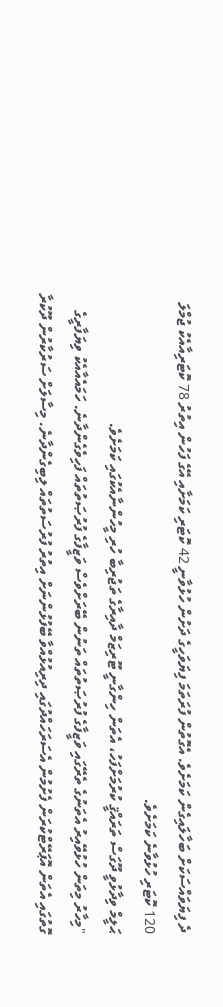ދެ ފިޔަވައްސަކަށް ބަހާލައިގެން ކަމަށެވެ. އެގޮތުން ފުރަތަމަ ފިޔަވަހީގެ ދަށުން ހުޅުވާނީ 42 ކޮޓަރި ކަމަށާއި އޭގެ ފަހުން އިތުރު 78 ކޮޓަރިއާއެކު ޖުމްލަ 120 ކޮޓަރި ހުޅުވާނެ ކަމަށެވެ.
ޙަލީމް ވިދާޅުވީ ދޫގަސް ތަރައްޤީ ކުރުމަށްފަހު، އެތަން ހިންގާނީ ޓޫރިޒަމް ދާއިރާގެ ތަޖުރިބާ ހުރި މީހުންނާއެކުގައި ކަމަށެވެ.
"މިހާރު މިތަން ހުޅުވޭއިރު އެތަނުގެ ތެރޭގައި ވަޒީފާގެ ފުރުޞަތުތައް ތަނުން ބޭރަށްވެސް ވަޒީފާގެ ފުރުޞަތުތައް ފަހިވެގެންދާނެ. ހަމައެއާއެކު ވިޔަފާރީގެ ގޮތުގައި އެތަން އޮޕަރޭޓްކުރަން ފެށުމުން އެސަރަހައްދުގައި ދިރިއުޅުއްވާ ބޭފުޅުންނަށް އިތުރު ފުރުސަތުތައް ލިބިގެންދާނެ. މިސާލަށް ސަރުކާރުން ދޫކުރާ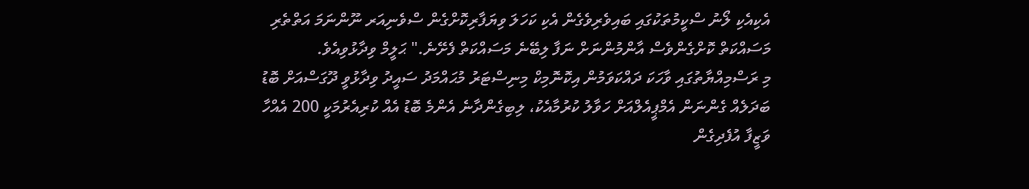އެކިއެކި ލޯނު ސްކީމުތަކުގައި ބައިވެރިވެގެން އެކި ކަހަލަ ވިޔަފާރިކޮށްގެން ސްވެނިއަރ ނޫންނަމަ އަތްތެރި މަސައްކަތް ކޮށްގެންވެސް އާންމުންނަށް ނަފާ ލިބޭނެ މަސައްކަތް ފެށޭނެ." ޙަލީމް ވިދާޅުވިއެވެ.
މި ރަސްމިއްޔާތުގައި ވާހަކަ ދައްކަވަމުން އިކޮނޮމިކް މިނިސްޓަރު މުޙައްމަދު ސައީދު ވިދާޅުވީ ދޫގަސްއަށް ބޮޑު ބަދަލެއް ގެންނަން އެމްޕީއެލްއަށް ހަވާލު ކުރުމާއެކު، ލިބިގެންދާނެ އެންމެ ބޮޑު އެއް ކުރިއެރުމަކީ 200 އެއްހާ ވަޒީފާ އުފެދިގެން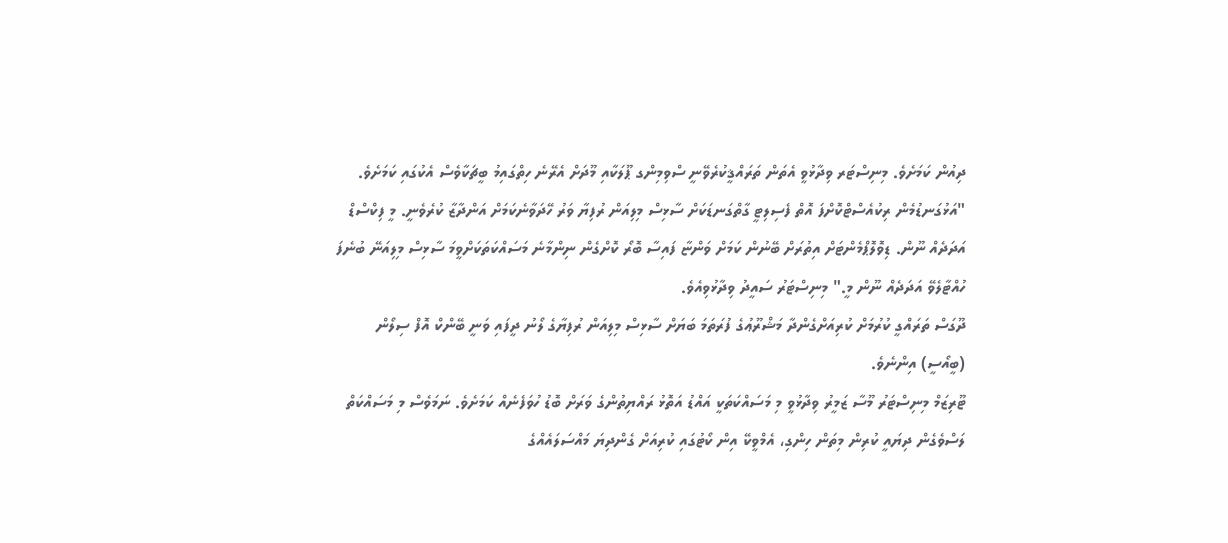ދިއުން ކަމަށެވެ. މިނިސްޓަރ ވިދާޅުވީ އެތަން ތަރައްޤީކުރެވޭނީ ސްވިމިންގ ޕޫލަކާއި މޫދަށް އެރޭނެ ހިތްގައިމު ބީޗަކާވެސް އެކުގައި ކަމަށެވެ.
"އަޅުގަނޑުމެން ރިކުއެސްޓްކޮށްފަ އޮތް ފެސިލިޓީ ގާތްގަނޑަކަށް ސާޅިސް މިލިއަން ރުފިޔާ ވަރު ހޭދަވާނެކަމަށް އަންދާޒާ ކުރެވެނީ. މީ ފިކްސްޑް އަދަދެއް ނޫން. ޑިވޮލޮޕްމެންޓަށް އިތުރަށް ބޭނުން ކަމަށް ވަންޏާ ފައިސާ ބޮރޯ ކޮށްގެން ނިންމާނެ މަސައްކަތަކަށްވީމަ ސާޅިސް މިލިއަނޭ ބުނެފަ ހުއްޓާލެވޭ އަދަދެއް ނޫން މީ." މިނިސްޓަރު ސައީދު ވިދާޅުވިއެވެ.
ދޫގަސް ތަރައްގީ ކުރުމަށް ކުރިއަށްގެންދާ މަޝްރޫޢުގެ ފުރަތަމަ ބަޔަށް ސާޅިސް މިލިއަން ރުފިޔާގެ ލޯނު ދީފައި ވަނީ ބޭންކް އޮފް ސިލޯން (ބީއޯސީ) އިންނެވެ.
ޓޫރިޒަމް މިނިސްޓަރު މޫސާ ޒަމީރު ވިދާޅުވީ މި މަސައްކަތަކީ އައްޑު އަތޮޅު ރައްޔިތުންގެ ވަރަށް ބޮޑު ހުވަފެނެއް ކަމަށެވެ. ނަމަވެސް މި މަސައްކަތް ލަސްވެގެން ދިޔައީ ކުރިން މިތަން ހިންގި، އެމްވީކޭ އިން ކޯޓުގައި ކުރިއަށް ގެންދިޔަ މައްސަލައެއްގެ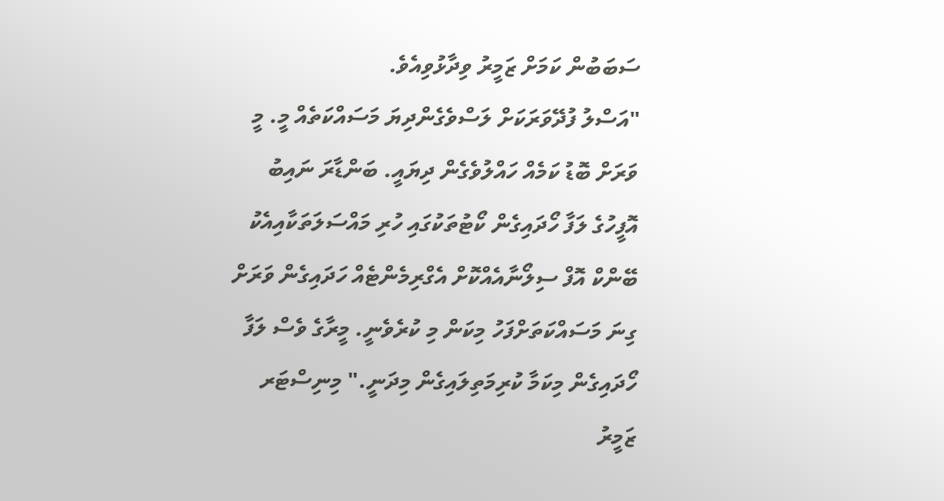ސަބަބުން ކަމަށް ޒަމީރު ވިދާޅުވިއެވެ.
"އަސްލު ފުދޭވަރަކަށް ލަސްވެގެންދިޔަ މަސައްކަތެއް މީ. މީ ވަރަށް ބޮޑު ކަމެއް ހައްލުވެގެން ދިޔައީ. ބަންޑާރަ ނައިބު އޮފީހުގެ ލަފާ ހޯދައިގެން ކޯޓުތަކުގައި ހުރި މައްސަލަތަކާއިއެކު ބޭންކް އޮފް ސިލޯނާއެއްކޮށް އެގްރިމެންޓެއް ހަދައިގެން ވަރަށް ގިނަ މަސައްކަތަށްފަހު މިކަން މި ކުރެވެނީ. މީރާގެ ވެސް ލަފާ ހޯދައިގެން މިކަމާ ކުރިމަތިލައިގެން މިދަނީ." މިނިސްޓަރ ޒަމީރު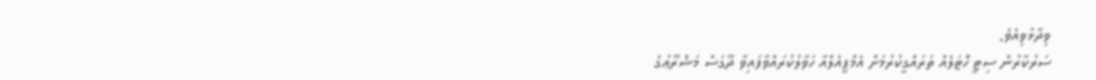ވިދާޅުވިއެވެ.
ސަރުކާރުން ސިޓީ ހޮޓަލެއް ތަރައްގީކުރުމަށް އެމްޕީއެލްއާ ހަވާލުކުރައްވާފައިވާ ދޫގަސް މަޝްރޫޢުގެ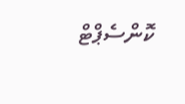ކޮންސެޕްޓް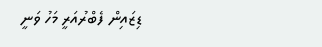ޑިޒައިން ފެބްރުއަރީ މަހު ވަނީ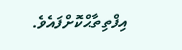އިފްތިތާޙްކޮށްފައެވެ.